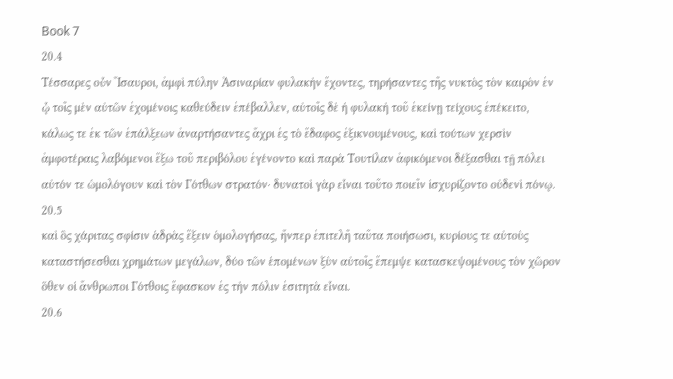Book 7
20.4
Τέσσαρες οὖν Ἴσαυροι, ἀμφὶ πύλην Ἀσιναρίαν φυλακὴν ἔχοντες, τηρήσαντες τῆς νυκτὸς τὸν καιρὸν ἐν ᾦ τοῖς μὲν αὐτῶν ἐχομένοις καθεύδειν ἐπέβαλλεν, αὐτοῖς δὲ ἡ φυλακὴ τοῦ ἐκείνῃ τείχους ἐπέκειτο, κάλως τε ἐκ τῶν ἐπάλξεων ἀναρτήσαντες ἄχρι ἐς τὸ ἔδαφος ἐξικνουμένους, καὶ τούτων χερσὶν ἀμφοτέραις λαβόμενοι ἔξω τοῦ περιβόλου ἐγένοντο καὶ παρὰ Τουτίλαν ἀφικόμενοι δέξασθαι τῇ πόλει αὐτόν τε ὡμολόγουν καὶ τὸν Γότθων στρατόν· δυνατοὶ γὰρ εἶναι τοῦτο ποιεῖν ἰσχυρίζοντο οὐδενὶ πόνῳ.
20.5
καὶ ὃς χάριτας σφίσιν ἁδρὰς ἕξειν ὁμολογήσας, ἤνπερ ἐπιτελῆ ταῦτα ποιήσωσι, κυρίους τε αὐτοὺς καταστήσεσθαι χρημάτων μεγάλων, δύο τῶν ἑπομένων ξὺν αὐτοῖς ἔπεμψε κατασκεψομένους τὸν χῶρον ὅθεν οἱ ἄνθρωποι Γότθοις ἔφασκον ἐς τὴν πόλιν ἐσιτητὰ εἶναι.
20.6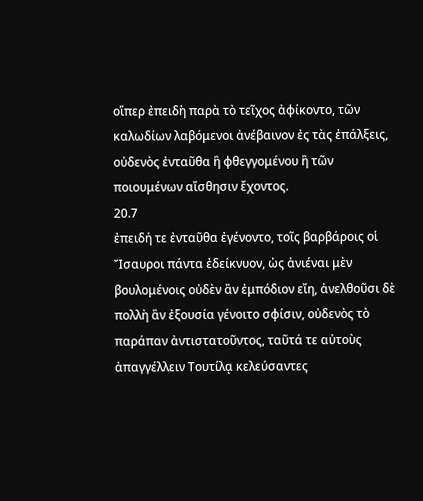οἵπερ ἐπειδὴ παρὰ τὸ τεῖχος ἀφίκοντο, τῶν καλωδίων λαβόμενοι ἀνέβαινον ἐς τὰς ἐπάλξεις, οὐδενὸς ἐνταῦθα ἢ φθεγγομένου ἢ τῶν ποιουμένων αἴσθησιν ἔχοντος.
20.7
ἐπειδή τε ἐνταῦθα ἐγένοντο, τοῖς βαρβάροις οἱ Ἴσαυροι πάντα ἐδείκνυον, ὡς ἀνιέναι μὲν βουλομένοις οὐδὲν ἂν ἐμπόδιον εἴη, ἀνελθοῦσι δὲ πολλὴ ἂν ἐξουσία γένοιτο σφίσιν, οὐδενὸς τὸ παράπαν ἀντιστατοῦντος, ταῦτά τε αὐτοὺς ἀπαγγέλλειν Τουτίλᾳ κελεύσαντες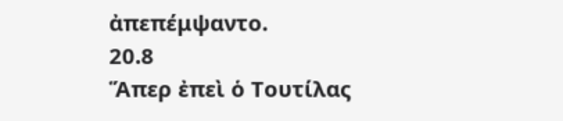ἀπεπέμψαντο.
20.8
Ἅπερ ἐπεὶ ὁ Τουτίλας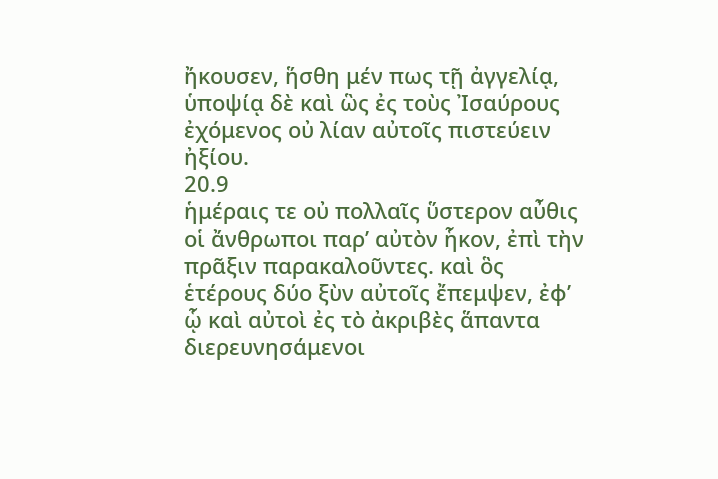ἤκουσεν, ἥσθη μέν πως τῇ ἀγγελίᾳ, ὑποψίᾳ δὲ καὶ ὣς ἐς τοὺς Ἰσαύρους ἐχόμενος οὐ λίαν αὐτοῖς πιστεύειν ἠξίου.
20.9
ἡμέραις τε οὐ πολλαῖς ὕστερον αὖθις οἱ ἄνθρωποι παρ’ αὐτὸν ἧκον, ἐπὶ τὴν πρᾶξιν παρακαλοῦντες. καὶ ὃς ἑτέρους δύο ξὺν αὐτοῖς ἔπεμψεν, ἐφ’ ᾧ καὶ αὐτοὶ ἐς τὸ ἀκριβὲς ἅπαντα διερευνησάμενοι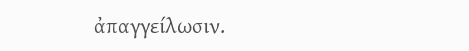ἀπαγγείλωσιν.